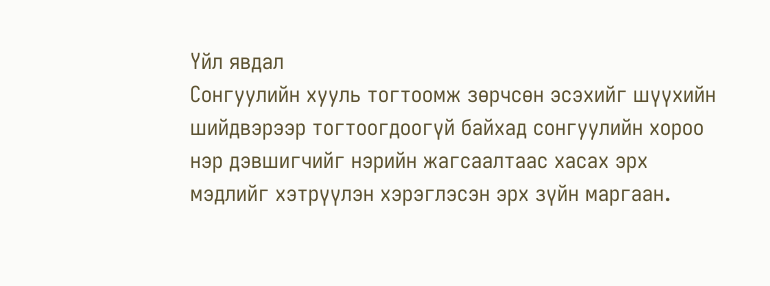Үйл явдал
Сонгуулийн хууль тогтоомж зөрчсөн эсэхийг шүүхийн шийдвэрээр тогтоогдоогүй байхад сонгуулийн хороо нэр дэвшигчийг нэрийн жагсаалтаас хасах эрх мэдлийг хэтрүүлэн хэрэглэсэн эрх зүйн маргаан.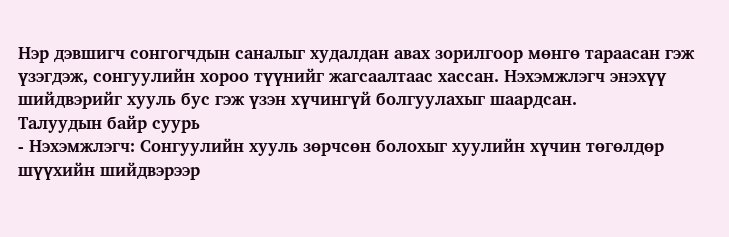Нэр дэвшигч сонгогчдын саналыг худалдан авах зорилгоор мөнгө тараасан гэж үзэгдэж, сонгуулийн хороо түүнийг жагсаалтаас хассан. Нэхэмжлэгч энэхүү шийдвэрийг хууль бус гэж үзэн хүчингүй болгуулахыг шаардсан.
Талуудын байр суурь
- Нэхэмжлэгч: Сонгуулийн хууль зөрчсөн болохыг хуулийн хүчин төгөлдөр шүүхийн шийдвэрээр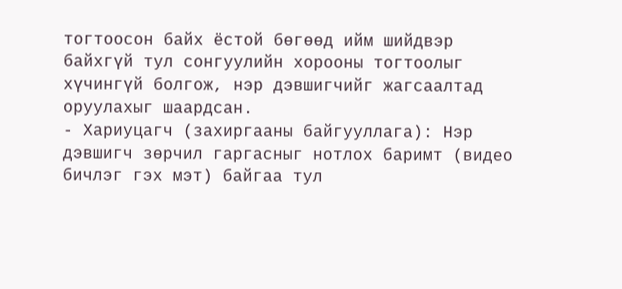тогтоосон байх ёстой бөгөөд ийм шийдвэр байхгүй тул сонгуулийн хорооны тогтоолыг хүчингүй болгож, нэр дэвшигчийг жагсаалтад оруулахыг шаардсан.
- Хариуцагч (захиргааны байгууллага): Нэр дэвшигч зөрчил гаргасныг нотлох баримт (видео бичлэг гэх мэт) байгаа тул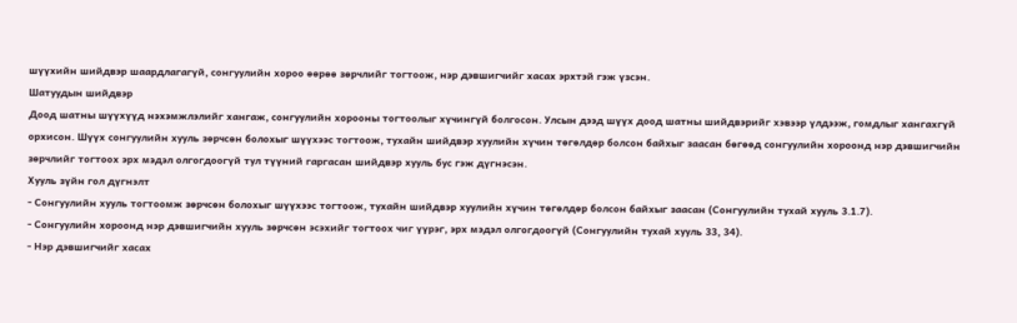шүүхийн шийдвэр шаардлагагүй, сонгуулийн хороо өөрөө зөрчлийг тогтоож, нэр дэвшигчийг хасах эрхтэй гэж үзсэн.
Шатуудын шийдвэр
Доод шатны шүүхүүд нэхэмжлэлийг хангаж, сонгуулийн хорооны тогтоолыг хүчингүй болгосон. Улсын дээд шүүх доод шатны шийдвэрийг хэвээр үлдээж, гомдлыг хангахгүй орхисон. Шүүх сонгуулийн хууль зөрчсөн болохыг шүүхээс тогтоож, тухайн шийдвэр хуулийн хүчин төгөлдөр болсон байхыг заасан бөгөөд сонгуулийн хороонд нэр дэвшигчийн зөрчлийг тогтоох эрх мэдэл олгогдоогүй тул түүний гаргасан шийдвэр хууль бус гэж дүгнэсэн.
Хууль зүйн гол дүгнэлт
- Сонгуулийн хууль тогтоомж зөрчсөн болохыг шүүхээс тогтоож, тухайн шийдвэр хуулийн хүчин төгөлдөр болсон байхыг заасан (Сонгуулийн тухай хууль 3.1.7).
- Сонгуулийн хороонд нэр дэвшигчийн хууль зөрчсөн эсэхийг тогтоох чиг үүрэг, эрх мэдэл олгогдоогүй (Сонгуулийн тухай хууль 33, 34).
- Нэр дэвшигчийг хасах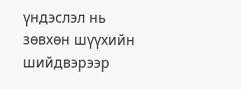үндэслэл нь зөвхөн шүүхийн шийдвэрээр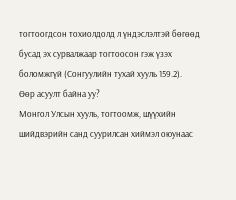тогтоогдсон тохиолдолд л үндэслэлтэй бөгөөд бусад эх сурвалжаар тогтоосон гэж үзэх боломжгүй (Сонгуулийн тухай хууль 159.2).
Өөр асуулт байна уу?
Монгол Улсын хууль, тогтоомж, шүүхийн шийдвэрийн санд суурилсан хиймэл оюунаас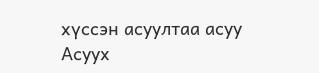хүссэн асуултаа асуу
Асуух